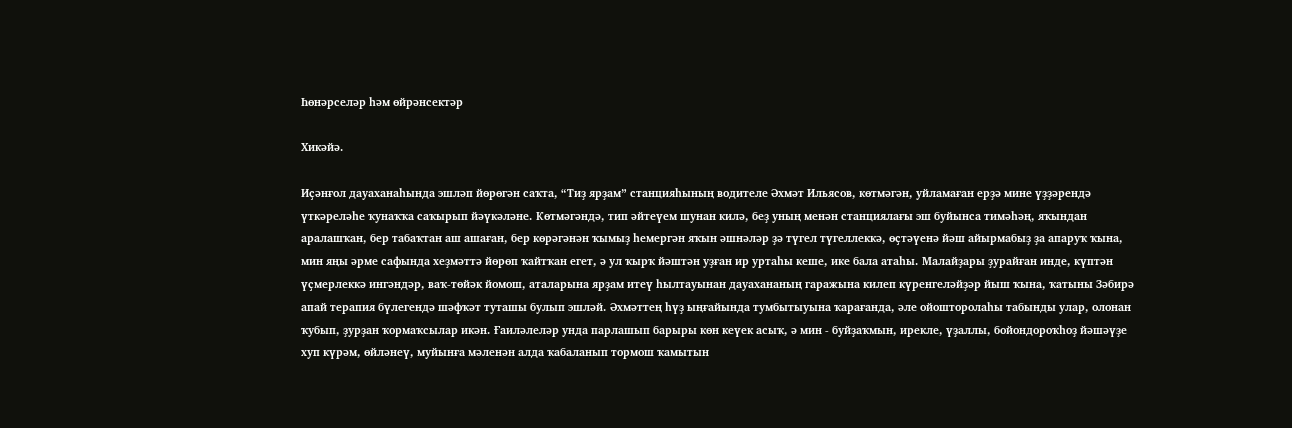Һөнәрселәр һәм өйрәнсектәр

Хикәйә.

Иҫәнғол дауаханаһында эшләп йөрөгән саҡта, “Тиҙ ярҙам” станцияһының водителе Әхмәт Ильясов, көтмәгән, уйламаған ерҙә мине үҙҙәрендә үткәреләһе ҡунаҡҡа саҡырып йәүкәләне. Көтмәгәндә, тип әйтеүем шунан килә, беҙ уның менән станциялағы эш буйынса тимәһәң, яҡындан аралашҡан, бер табаҡтан аш ашаған, бер көрәгәнән ҡымыҙ һемергән яҡын әшнәләр ҙә түгел түгеллеккә, өҫтәүенә йәш айырмабыҙ ҙа апаруҡ ҡына, мин яңы әрме сафында хеҙмәттә йөрөп ҡайтҡан егет, ә ул ҡырҡ йәштән уҙған ир уртаһы кеше, ике бала атаһы. Малайҙары ҙурайған инде, күптән үҫмерлеккә ингәндәр, ваҡ-төйәк йомош, аталарына ярҙам итеү һылтауынан дауахананың гаражына килеп күренгеләйҙәр йыш ҡына, ҡатыны Зәбирә апай терапия бүлегендә шәфҡәт туташы булып эшләй. Әхмәттең һүҙ ыңғайында тумбытыуына ҡарағанда, әле ойошторолаһы табынды улар, олонан ҡубып, ҙурҙан ҡормаҡсылар икән. Ғаиләлеләр унда парлашып барыры көн кеүек асыҡ, ә мин - буйҙаҡмын, ирекле, үҙаллы, бойондороҡһоҙ йәшәүҙе хуп күрәм, өйләнеү, муйынға мәленән алда ҡабаланып тормош ҡамытын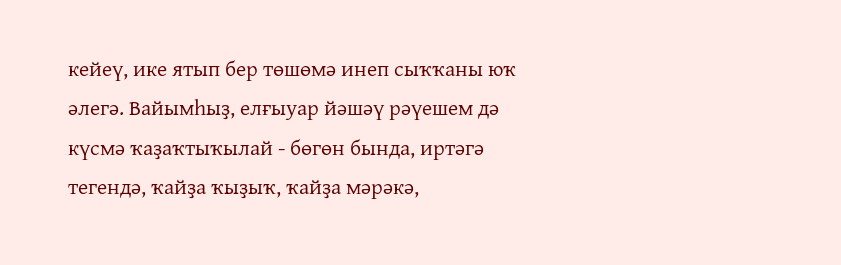кейеү, ике ятып бер төшөмә инеп сыҡҡаны юҡ әлегә. Вайымһыҙ, елғыуар йәшәү рәүешем дә күсмә ҡаҙаҡтыҡылай - бөгөн бында, иртәгә тегендә, ҡайҙа ҡыҙыҡ, ҡайҙа мәрәкә,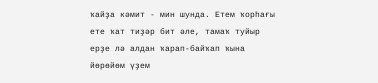ҡайҙа кәмит - мин шунда. Етем ҡорһағы ете ҡат тиҙәр бит әле, тамаҡ туйыр ерҙе лә алдан ҡарап-байҡап ҡына йөрөйөм үҙем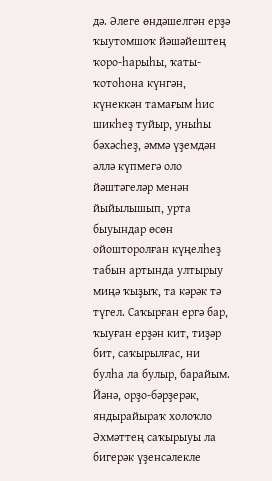дә. Әлеге өндәшелгән ерҙә ҡыутомшоҡ йәшәйештең ҡоро-һарыһы, ҡаты-ҡотоһона күнгән, күнеккән тамағым һис шикһеҙ туйыр, уныһы бәхәсһеҙ, әммә үҙемдән әллә күпмегә оло йәштәгеләр менән йыйылышып, урта быуындар өсөн ойошторолған күңелһеҙ табын артында ултырыу миңә ҡыҙыҡ, та кәрәк тә түгел. Саҡырған ергә бар, ҡыуған ерҙән кит, тиҙәр бит, саҡырылғас, ни булһа ла булыр, барайым. Йәнә, орҙо-бәрҙерәк, яндырайыраҡ холоҡло Әхмәттең саҡырыуы ла бигерәк үҙенсәлекле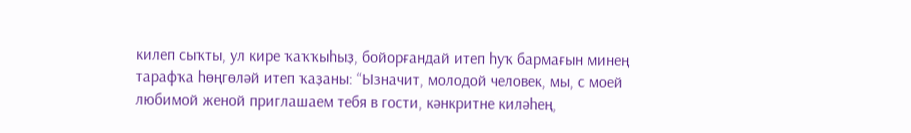килеп сыҡты, ул кире ҡаҡҡыһыҙ, бойорғандай итеп һуҡ бармағын минең тарафҡа һөңгөләй итеп ҡаҙаны: “Ызначит, молодой человек, мы, с моей любимой женой приглашаем тебя в гости, кәнкритне киләһең,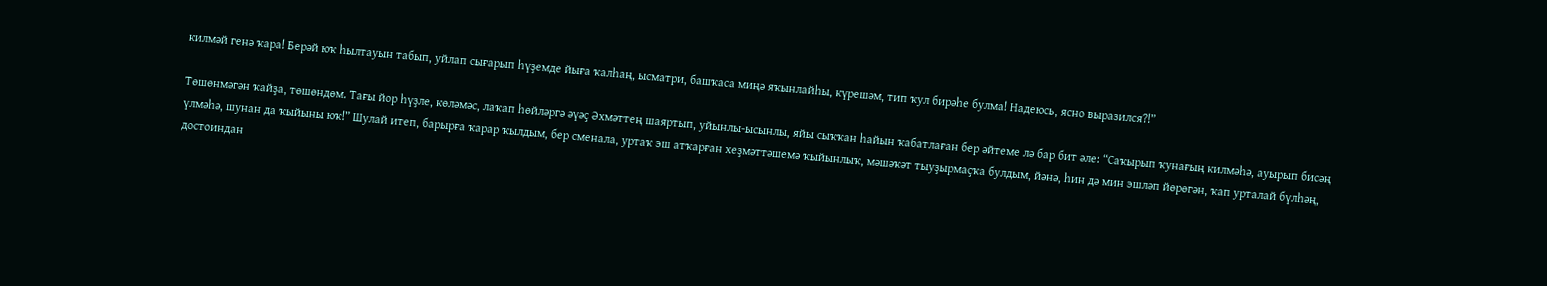килмәй генә ҡара! Берәй юҡ һылтауын табып, уйлап сығарып һүҙемде йыға ҡалһаң, ысматри, башҡаса миңә яҡынлайһы, күрешәм, тип ҡул бирәһе булма! Надеюсь, ясно выразился?!”

Төшөнмәгән ҡайҙа, төшөндөм. Тағы йор һүҙле, көләмәс, лаҡап һөйләргә әүәҫ Әхмәттең шаяртып, уйынлы-ысынлы, яйы сыҡҡан һайын ҡабатлаған бер әйтеме лә бар бит әле: “Саҡырып ҡунағың килмәһә, ауырып бисәң үлмәһә, шунан да ҡыйыны юҡ!” Шулай итеп, барырға ҡарар ҡылдым, бер сменала, уртаҡ эш атҡарған хеҙмәттәшемә ҡыйынлыҡ, мәшәҡәт тыуҙырмаҫҡа булдым, йәнә, һин дә мин эшләп йөрөгән, ҡап урталай бүлһәң, достоиндан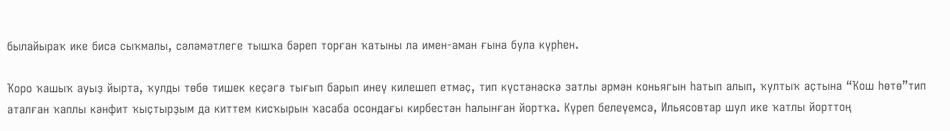былайыраҡ ике бисә сыҡмалы, сәләмәтлеге тышҡа бәреп торған ҡатыны ла имен-аман ғына була күрһен.

Ҡоро ҡашыҡ ауыҙ йырта, ҡулды төбө тишек кеҫәгә тығып барып инеү килешеп етмәҫ, тип күстәнәскә затлы әрмән коньягын һатып алып, ҡултыҡ аҫтына “Ҡош һөтө”тип аталған ҡаплы кәнфит ҡыҫтырҙым да киттем кисҡырын ҡасаба осондағы кирбестән һалынған йортҡа. Күреп белеүемсә, Ильясовтар шул ике ҡатлы йорттоң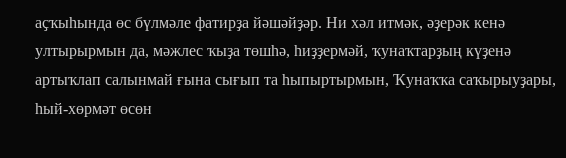аҫҡыһында өс бүлмәле фатирҙа йәшәйҙәр. Ни хәл итмәк, әҙерәк кенә ултырырмын да, мәжлес ҡыҙа төшһә, һиҙҙермәй, ҡунаҡтарҙың күҙенә артыҡлап салынмай ғына сығып та һыпыртырмын, Ҡунаҡҡа саҡырыуҙары, һый-хөрмәт өсөн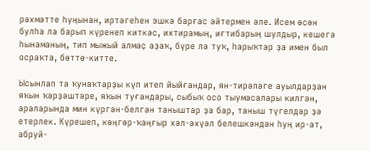рәхмәтте һуңынан, иртәгеһен эшкә барғас әйтермен әле. Исем өсөн булһа ла барып күренеп киткәс, ихтирамың, иғтибарың шулдыр, кешегә һынаманың, тип мыжый алмаҫ аҙаҡ, бүре лә туҡ, һарыҡтар ҙа имен был осраҡта, бөттө-китте.

Ысынлап та ҡунаҡтарҙы күп итеп йыйғандар, ян-тирәләге ауылдарҙан яҡын ҡәрҙәштәре, яҡын туғандары, сыбыҡ осо тыумасалары килгән, араларында мин күргән-белгән таныштар ҙа бар, таныш түгелдәр ҙә етерлек. Күрешеп, көңгөр-ҡаңғыр хәл-әхүәл белешкәндән һуң ир-ат, абруй-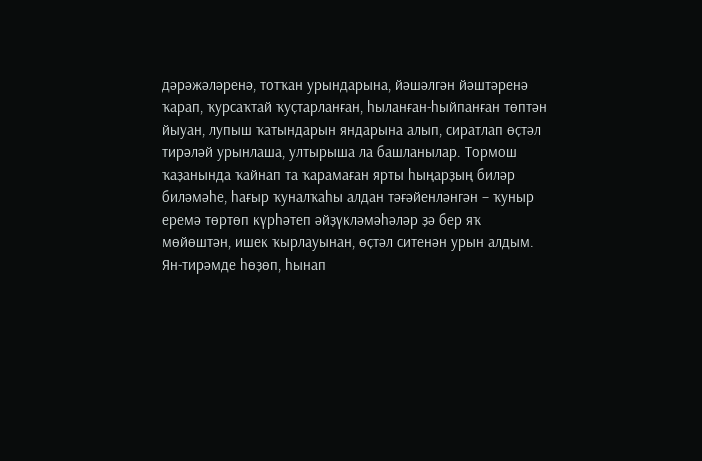дәрәжәләренә, тотҡан урындарына, йәшәлгән йәштәренә ҡарап, ҡурсаҡтай ҡуҫтарланған, һыланған-һыйпанған төптән йыуан, лупыш ҡатындарын яндарына алып, сиратлап өҫтәл тирәләй урынлаша, ултырыша ла башланылар. Тормош ҡаҙанында ҡайнап та ҡарамаған ярты һыңарҙың биләр биләмәһе, һағыр ҡуналҡаһы алдан тәғәйенләнгән – ҡуныр еремә төртөп күрһәтеп әйҙүкләмәһәләр ҙә бер яҡ мөйөштән, ишек ҡырлауынан, өҫтәл ситенән урын алдым. Ян-тирәмде һөҙөп, һынап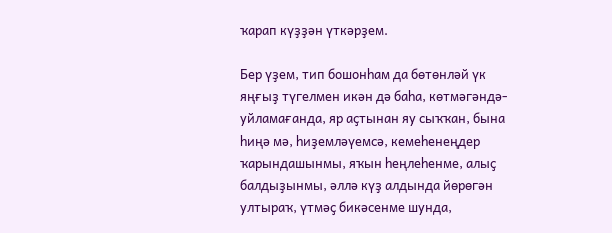ҡарап күҙҙән үткәрҙем.

Бер үҙем, тип бошонһам да бөтөнләй үк яңғыҙ түгелмен икән дә баһа, көтмәгәндә-уйламағанда, яр аҫтынан яу сыҡҡан, бына һиңә мә, һиҙемләүемсә, кемеһенеңдер ҡарындашынмы, яҡын һеңлеһенме, алыҫ балдыҙынмы, әллә күҙ алдында йөрөгән ултыраҡ, үтмәҫ бикәсенме шунда,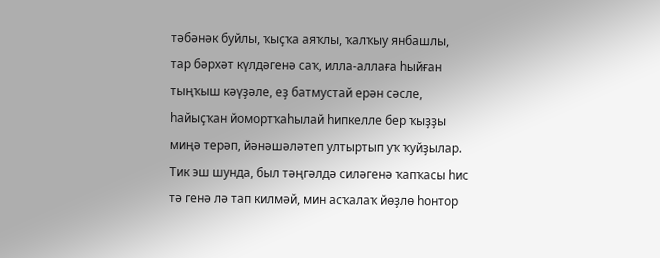тәбәнәк буйлы, ҡыҫҡа аяҡлы, ҡалҡыу янбашлы, тар бәрхәт күлдәгенә саҡ, илла-аллаға һыйған тыңҡыш кәүҙәле, еҙ батмустай ерән сәсле, һайыҫҡан йомортҡаһылай һипкелле бер ҡыҙҙы миңә терәп, йәнәшәләтеп ултыртып уҡ ҡуйҙылар. Тик эш шунда, был тәңгәлдә силәгенә ҡапҡасы һис тә генә лә тап килмәй, мин асҡалаҡ йөҙлө һонтор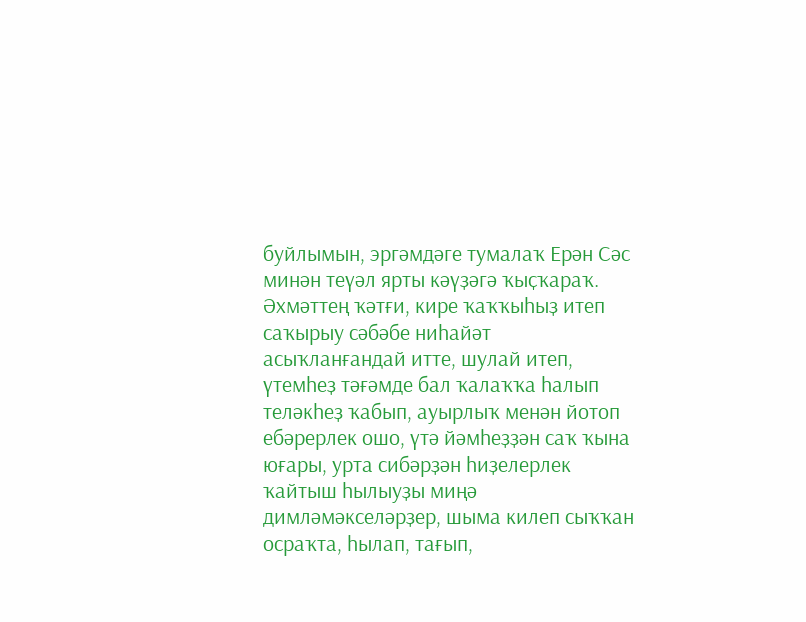буйлымын, эргәмдәге тумалаҡ Ерән Сәс минән теүәл ярты кәүҙәгә ҡыҫҡараҡ. Әхмәттең ҡәтғи, кире ҡаҡҡыһыҙ итеп саҡырыу сәбәбе ниһайәт асыҡланғандай итте, шулай итеп, үтемһеҙ тәғәмде бал ҡалаҡҡа һалып теләкһеҙ ҡабып, ауырлыҡ менән йотоп ебәрерлек ошо, үтә йәмһеҙҙән саҡ ҡына юғары, урта сибәрҙән һиҙелерлек ҡайтыш һылыуҙы миңә димләмәкселәрҙер, шыма килеп сыҡҡан осраҡта, һылап, тағып,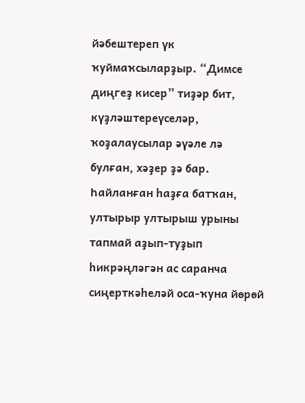йәбештереп үк ҡуймаҡсыларҙыр. “Димсе диңгеҙ кисер” тиҙәр бит, күҙләштереүселәр, ҡоҙалаусылар әүәле лә булған, хәҙер ҙә бар. Һайланған һаҙға батҡан, ултырыр ултырыш урыны тапмай аҙып-туҙып һикрәңләгән ас саранча сиңерткәһеләй оса-ҡуна йөрөй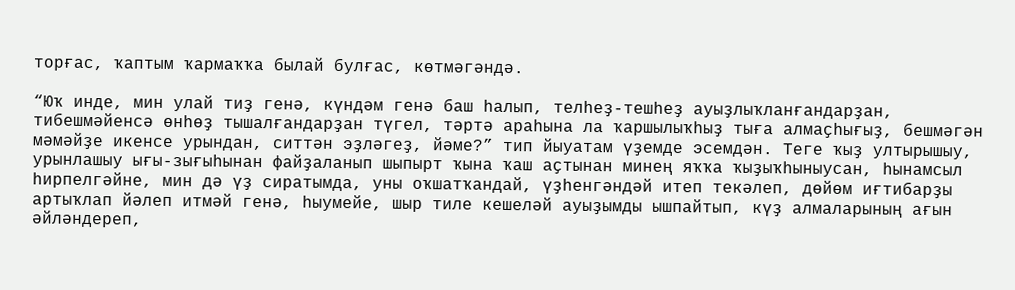торғас, ҡаптым ҡармаҡҡа былай булғас, көтмәгәндә.

“Юҡ инде, мин улай тиҙ генә, күндәм генә баш һалып, телһеҙ-тешһеҙ ауыҙлыҡланғандарҙан, тибешмәйенсә өнһөҙ тышалғандарҙан түгел, тәртә араһына ла ҡаршылыҡһыҙ тыға алмаҫһығыҙ, бешмәгән мәмәйҙе икенсе урындан, ситтән эҙләгеҙ, йәме?” тип йыуатам үҙемде эсемдән. Теге ҡыҙ ултырышыу, урынлашыу ығы-зығыһынан файҙаланып шыпырт ҡына ҡаш аҫтынан минең яҡҡа ҡыҙыҡһыныусан, һынамсыл һирпелгәйне, мин дә үҙ сиратымда, уны оҡшатҡандай, үҙһенгәндәй итеп текәлеп, дөйөм иғтибарҙы артыҡлап йәлеп итмәй генә, һыумейе, шыр тиле кешеләй ауыҙымды ышпайтып, күҙ алмаларының ағын әйләндереп,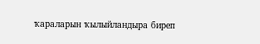ҡараларын ҡылыйландыра биреп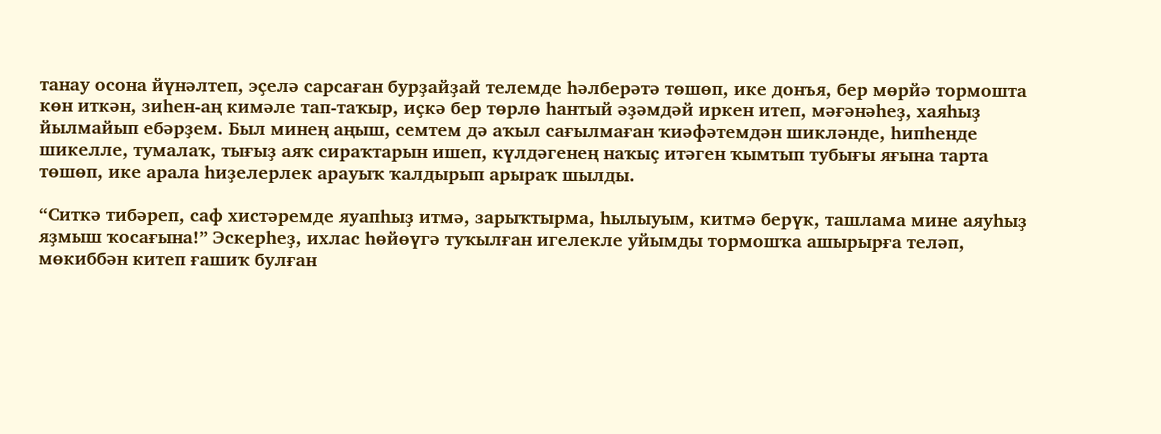танау осона йүнәлтеп, эҫелә сарсаған бурҙайҙай телемде һәлберәтә төшөп, ике донъя, бер мөрйә тормошта көн иткән, зиһен-аң кимәле тап-таҡыр, иҫкә бер төрлө һантый әҙәмдәй иркен итеп, мәғәнәһеҙ, хаяһыҙ йылмайып ебәрҙем. Был минең аңыш, семтем дә аҡыл сағылмаған ҡиәфәтемдән шикләнде, һипһенде шикелле, тумалаҡ, тығыҙ аяҡ сираҡтарын ишеп, күлдәгенең наҡыҫ итәген ҡымтып тубығы яғына тарта төшөп, ике арала һиҙелерлек арауыҡ ҡалдырып арыраҡ шылды.

“Ситкә тибәреп, саф хистәремде яуапһыҙ итмә, зарыҡтырма, һылыуым, китмә берүк, ташлама мине аяуһыҙ яҙмыш ҡосағына!” Эскерһеҙ, ихлас һөйөүгә туҡылған игелекле уйымды тормошҡа ашырырға теләп, мөкиббән китеп ғашиҡ булған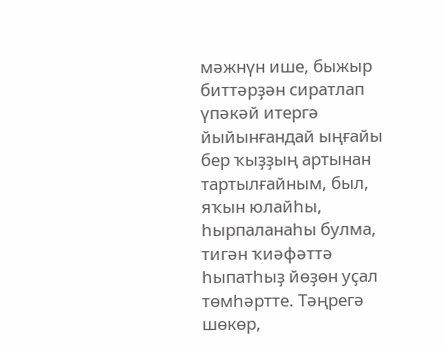мәжнүн ише, быжыр биттәрҙән сиратлап үпәкәй итергә йыйынғандай ыңғайы бер ҡыҙҙың артынан тартылғайным, был, яҡын юлайһы, һырпаланаһы булма, тигән ҡиәфәттә һыпатһыҙ йөҙөн уҫал төмһәртте. Тәңрегә шөкөр,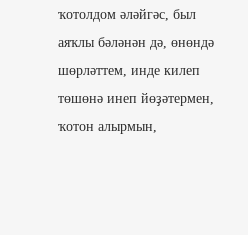ҡотолдом әләйгәс, был аяҡлы бәләнән дә, өнөндә шөрләттем, инде килеп төшөнә инеп йөҙәтермен, ҡотон алырмын,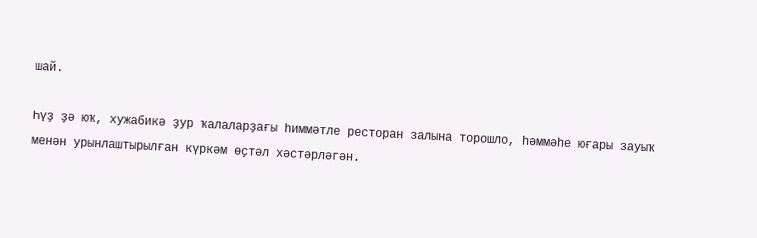шай.

Һүҙ ҙә юҡ, хужабикә ҙур ҡалаларҙағы һиммәтле ресторан залына торошло, һәммәһе юғары зауыҡ менән урынлаштырылған күркәм өҫтәл хәстәрләгән.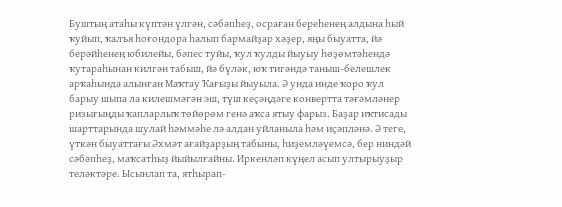Буштың атаһы күптән үлгән, сәбәпһеҙ, осраған береһенең алдына һый ҡуйып, ҡалъя һоғондора һалып бармайҙар хәҙер, яңы быуатта, йә берәйһенең юбилейы, бәпес туйы, ҡул ҡулды йыуыу һөҙөмтәһендә ҡутараһынан килгән табыш, йә бүләк, юҡ тигәндә таныш-белешлек арҡаһында алынған Маҡтау Ҡағыҙы йыуыла. Ә унда инде ҡоро ҡул барыу шыпа ла килешмәгән эш, түш кеҫәңдәге конвертта тәғәмләнер ризығыңды ҡапларлыҡ төйөрөм генә аҡса ятыу фарыз. Баҙар иҡтисады шарттарында шулай һәммәһе лә алдан уйланыла һәм иҫәпләнә. Ә теге, үткән быуаттағы Әхмәт ағайҙарҙың табыны, һиҙемләүемсә, бер ниндәй сәбәпһеҙ, маҡсатһыҙ йыйылғайны. Иркенләп күңел асып ултырыуҙыр теләктәре. Ысынлап та, ятһырап-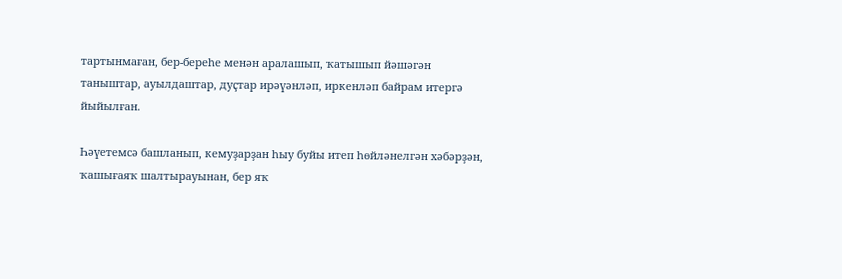тартынмаған, бер-береһе менән аралашып, ҡатышып йәшәгән таныштар, ауылдаштар, дуҫтар ирәүәнләп, иркенләп байрам итергә йыйылған.

Һәүетемсә башланып, кемуҙарҙан һыу буйы итеп һөйләнелгән хәбәрҙән, ҡашығаяҡ шалтырауынан, бер яҡ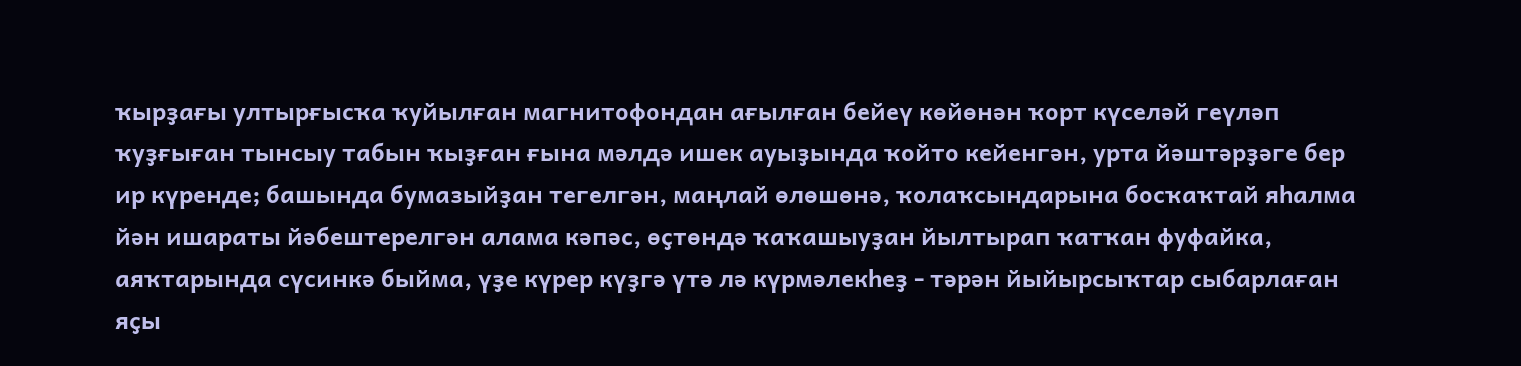ҡырҙағы ултырғысҡа ҡуйылған магнитофондан ағылған бейеү көйөнән ҡорт күселәй геүләп ҡуҙғыған тынсыу табын ҡыҙған ғына мәлдә ишек ауыҙында ҡойто кейенгән, урта йәштәрҙәге бер ир күренде; башында бумазыйҙан тегелгән, маңлай өлөшөнә, ҡолаҡсындарына босҡаҡтай яһалма йән ишараты йәбештерелгән алама кәпәс, өҫтөндә ҡаҡашыуҙан йылтырап ҡатҡан фуфайка, аяҡтарында сүсинкә быйма, үҙе күрер күҙгә үтә лә күрмәлекһеҙ - тәрән йыйырсыҡтар сыбарлаған яҫы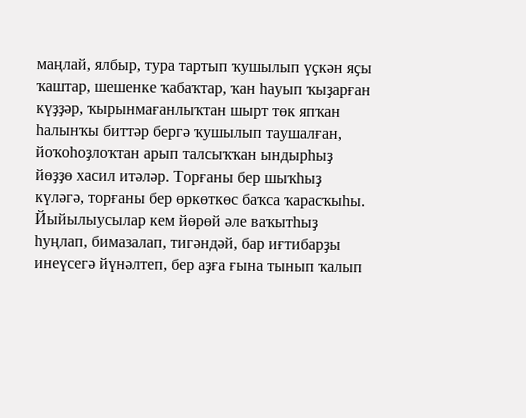маңлай, ялбыр, тура тартып ҡушылып үҫкән яҫы ҡаштар, шешенке ҡабаҡтар, ҡан һауып ҡыҙарған күҙҙәр, ҡырынмағанлыҡтан шырт төк япҡан һалынҡы биттәр бергә ҡушылып таушалған, йоҡоһоҙлоҡтан арып талсыҡҡан ындырһыҙ йөҙҙө хасил итәләр. Торғаны бер шыҡһыҙ күләгә, торғаны бер өркөткөс баҡса ҡарасҡыһы. Йыйылыусылар кем йөрөй әле ваҡытһыҙ һуңлап, бимазалап, тигәндәй, бар иғтибарҙы инеүсегә йүнәлтеп, бер аҙға ғына тынып ҡалып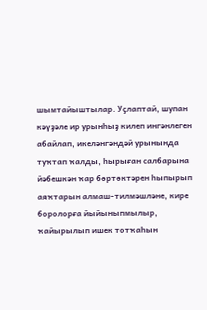шымтайыштылар. Уҫлаптай, шупан кәүҙәле ир урынһыҙ килеп ингәнлеген абайлап, икеләнгәндәй урынында туҡтап ҡалды, һырыған салбарына йәбешкән ҡар бөртөктәрен һыпырып аяҡтарын алмаш-тилмәшләне, кире боролорға йыйыныпмылыр, ҡайырылып ишек тотҡаһын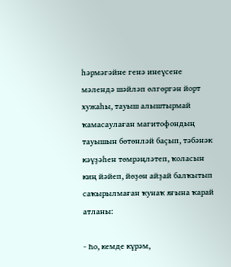һәрмәгәйне генә инеүсене мәлендә шәйләп өлгөргән йорт хужаһы, тауыш алыштырмай ҡамасаулаған магитофондың тауышын бөтөнләй баҫып, тәбәнәк кәүҙәһен төмрәңләтеп, ҡоласын киң йәйеп, йөҙөн айҙай балҡытып саҡырылмаған ҡунаҡ яғына ҡарай атланы:

- Һо, кемде күрәм,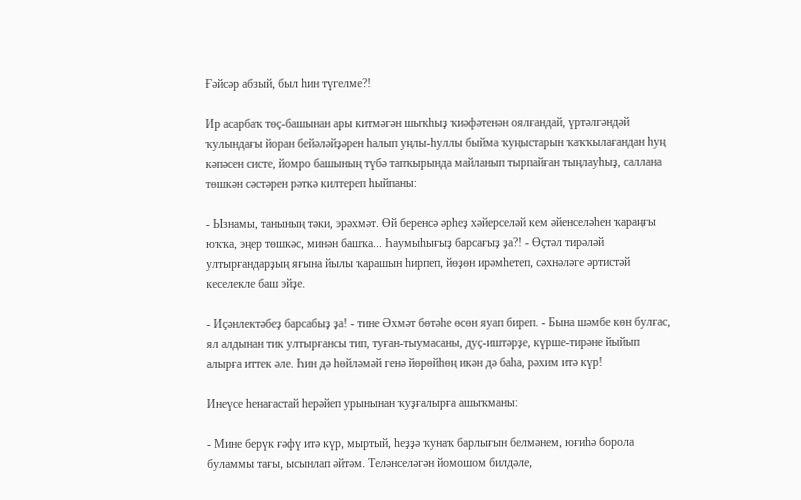Ғәйсәр абзый, был һин түгелме?!

Ир асарбаҡ төҫ-башынан ары китмәгән шыҡһыҙ ҡиәфәтенән оялғандай, үртәлгәндәй ҡулындағы йоран бейәләйҙәрен һалып уңлы-һуллы быйма ҡуңыстарын ҡаҡҡылағандан һуң кәпәсен систе, йомро башының түбә тапҡырында майланып тырпайған тыңлауһыҙ, саллана төшкән сәстәрен рәткә килтереп һыйпаны:

- Ызнамы, танының тәки, эрәхмәт. Өй беренсә әрһеҙ хәйерселәй кем әйенселәһен ҡараңғы юҡҡа, эңер төшкәс, минән башҡа... Һаумыһығыҙ барсағыҙ ҙа?! - Өҫтәл тирәләй ултырғандарҙың яғына йылы ҡарашын һирпеп, йөҙөн ирәмһетеп, сәхнәләге әртистәй кеселекле баш эйҙе.

- Иҫәнлектәбеҙ барсабыҙ ҙа! - тине Әхмәт бөтәһе өсөн яуап биреп. - Бына шәмбе көн булғас, ял алдынан тик ултырғансы тип, туған-тыумасаны, дуҫ-иштәрҙе, күрше-тирәне йыйып алырға иттек әле. Һин дә һөйләмәй генә йөрөйһөң икән дә баһа, рәхим итә күр!

Инеүсе һенағастай һерәйеп урынынан ҡуҙғалырға ашыҡманы:

- Мине берүк ғәфү итә күр, мыртый, һеҙҙә ҡунаҡ барлығын белмәнем, юғиһә борола буламмы тағы, ысынлап әйтәм. Теләнселәгән йомошом билдәле,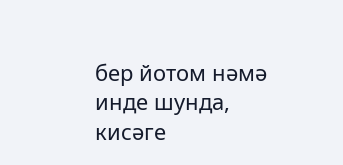бер йотом нәмә инде шунда, кисәге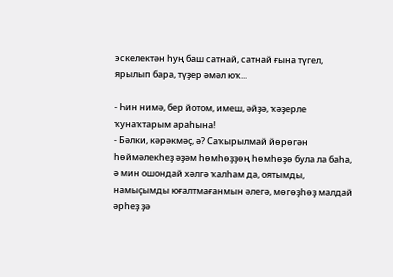эскелектән һуң баш сатнай, сатнай ғына түгел, ярылып бара, түҙер әмәл юҡ...

- Һин нимә, бер йотом, имеш, әйҙә, ҡәҙерле ҡунаҡтарым араһына!
- Бәлки, кәрәкмәҫ, ә? Саҡырылмай йөрөгән һөймәлекһеҙ әҙәм һөмһөҙҙөң һөмһөҙө була ла баһа, ә мин ошондай хәлгә ҡалһам да, оятымды, намыҫымды юғалтмағанмын әлегә, мөгөҙһөҙ малдай әрһеҙ ҙә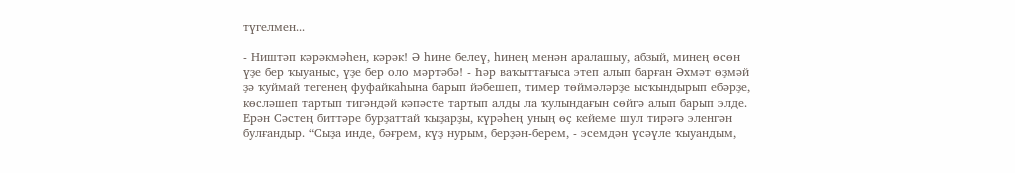түгелмен...

- Ништәп кәрәкмәһен, кәрәк! Ә һине белеү, һинең менән аралашыу, абзый, минең өсөн үҙе бер ҡыуаныс, үҙе бер оло мәртәбә! - Һәр ваҡыттағыса этеп алып барған Әхмәт өҙмәй ҙә ҡуймай тегенең фуфайкаһына барып йәбешеп, тимер төймәләрҙе ысҡындырып ебәрҙе, көсләшеп тартып тигәндәй кәпәсте тартып алды ла ҡулындағын сөйгә алып барып элде. Ерән Сәстең биттәре бурҙаттай ҡыҙарҙы, күрәһең уның өҫ кейеме шул тирәгә эленгән булғандыр. “Сыҙа инде, бәғрем, күҙ нурым, берҙән-берем, - эсемдән үсәүле ҡыуандым,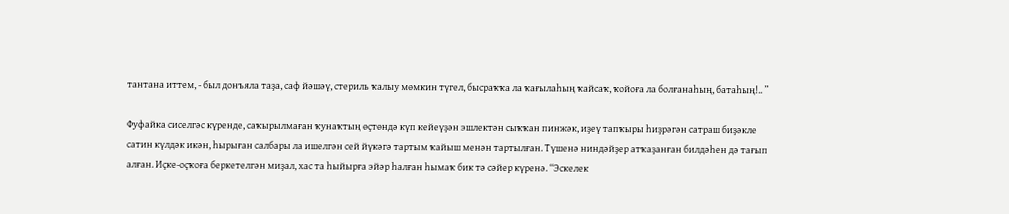тантана иттем, - был донъяла таҙа, саф йәшәү, стериль ҡалыу мөмкин түгел, бысраҡҡа ла ҡағылаһың ҡайсаҡ, ҡойоға ла болғанаһың, батаһың!.. ”

Фуфайка сиселгәс күренде, саҡырылмаған ҡунаҡтың өҫтөндә күп кейеүҙән эшлектән сыҡҡан пинжәк, иҙеү тапҡыры һиҙрәгән сатраш биҙәкле сатин күлдәк икән, һырыған салбары ла ишелгән сей йүкәгә тартым ҡайыш менән тартылған. Түшенә ниндәйҙер атҡаҙанған билдәһен дә тағып алған. Иҫке-оҫҡоға беркетелгән миҙал, хас та һыйырға эйәр һалған һымаҡ бик тә сәйер күренә. “Эскелек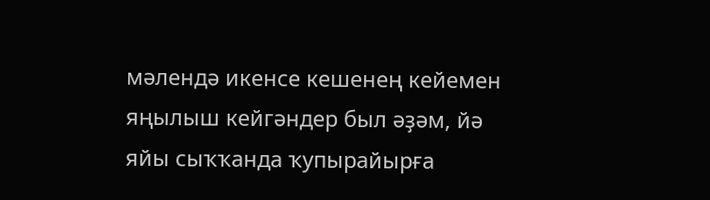мәлендә икенсе кешенең кейемен яңылыш кейгәндер был әҙәм, йә яйы сыҡҡанда ҡупырайырға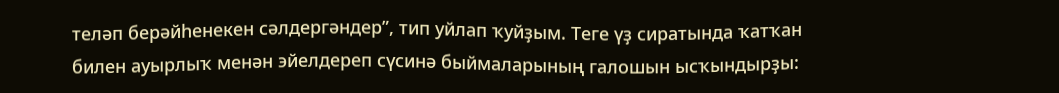теләп берәйһенекен сәлдергәндер”, тип уйлап ҡуйҙым. Теге үҙ сиратында ҡатҡан билен ауырлыҡ менән эйелдереп сүсинә быймаларының галошын ысҡындырҙы: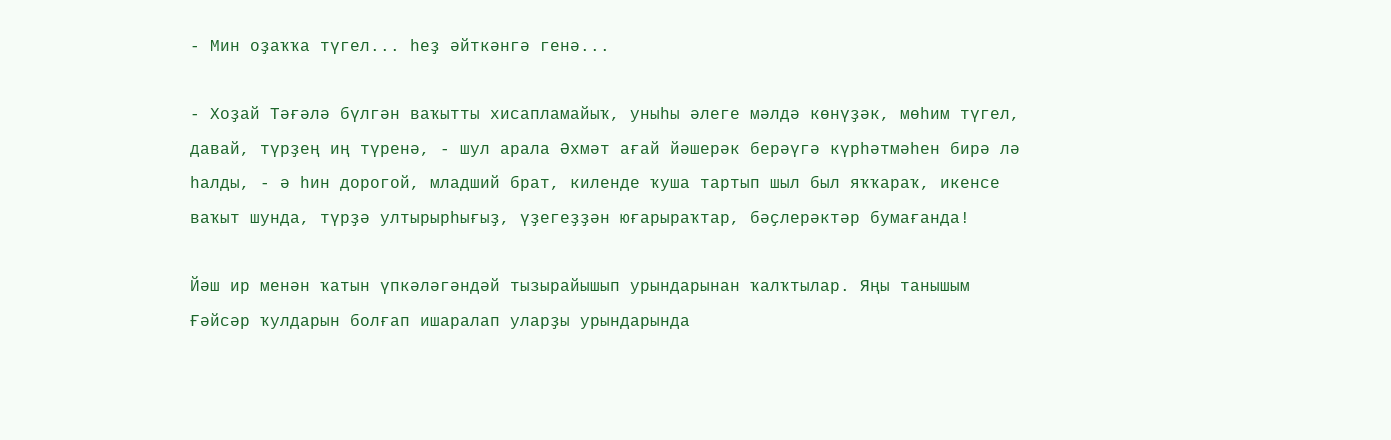- Мин оҙаҡҡа түгел... һеҙ әйткәнгә генә...

- Хоҙай Тәғәлә бүлгән ваҡытты хисапламайыҡ, уныһы әлеге мәлдә көнүҙәк, мөһим түгел, давай, түрҙең иң түренә, - шул арала Әхмәт ағай йәшерәк берәүгә күрһәтмәһен бирә лә һалды, - ә һин дорогой, младший брат, киленде ҡуша тартып шыл был яҡҡараҡ, икенсе ваҡыт шунда, түрҙә ултырырһығыҙ, үҙегеҙҙән юғарыраҡтар, бәҫлерәктәр бумағанда!

Йәш ир менән ҡатын үпкәләгәндәй тызырайышып урындарынан ҡалҡтылар. Яңы танышым Ғәйсәр ҡулдарын болғап ишаралап уларҙы урындарында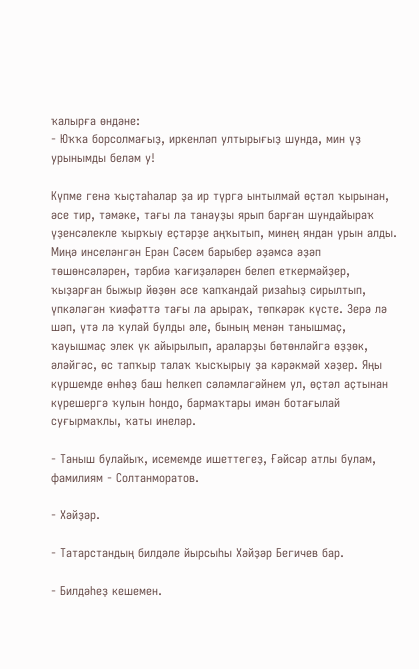ҡалырға өндәне:
- Юҡҡа борсолмағыҙ, иркенләп ултырығыҙ шунда, мин үҙ урынымды беләм у!

Күпме генә ҡыҫтаһалар ҙа ир түргә ынтылмай өҫтәл ҡырынан, әсе тир, тәмәке, тағы ла танауҙы ярып барған шундайыраҡ үҙенсәлекле ҡырҡыу еҫтәрҙе аңҡытып, минең яндан урын алды. Миңә инселәнгән Ерән Сәсем барыбер әҙәмсә әҙәп төшөнсәләрен, тәрбиә ҡағиҙәләрен белеп еткермәйҙер, ҡыҙарған быжыр йөҙөн әсе ҡапҡандай ризаһыҙ сирылтып, үпкәләгән ҡиәфәттә тағы ла арыраҡ, төпкәрәк күсте. Зерә лә шәп, үтә лә ҡулай булды әле, бының менән танышмаҫ, ҡауышмаҫ элек үк айырылып, араларҙы бөтөнләйгә өҙҙөк, әләйгәс, өс тапҡыр талаҡ ҡысҡырыу ҙа кәрәкмәй хәҙер. Яңы күршемде өнһөҙ баш һелкеп сәләмләгәйнем ул, өҫтәл аҫтынан күрешергә ҡулын һондо, бармаҡтары имән ботағылай суғырмаҡлы, ҡаты инеләр.

- Таныш булайыҡ, исемемде ишеттегеҙ, Ғәйсәр атлы булам, фамилиям - Солтанморатов.

- Хәйҙәр.

- Татарстандың билдәле йырсыһы Хәйҙәр Бегичев бар.

- Билдәһеҙ кешемен.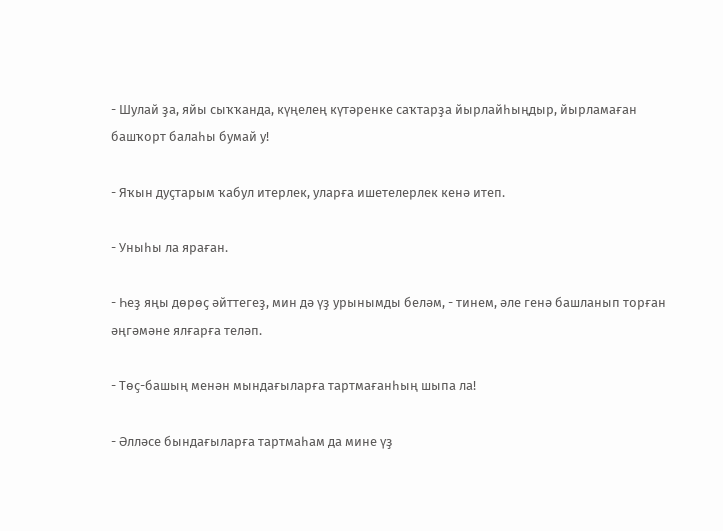- Шулай ҙа, яйы сыҡҡанда, күңелең күтәренке саҡтарҙа йырлайһыңдыр, йырламаған башҡорт балаһы бумай у!

- Яҡын дуҫтарым ҡабул итерлек, уларға ишетелерлек кенә итеп.

- Уныһы ла яраған.

- Һеҙ яңы дөрөҫ әйттегеҙ, мин дә үҙ урынымды беләм, - тинем, әле генә башланып торған әңгәмәне ялғарға теләп.

- Төҫ-башың менән мындағыларға тартмағанһың шыпа ла!

- Әлләсе бындағыларға тартмаһам да мине үҙ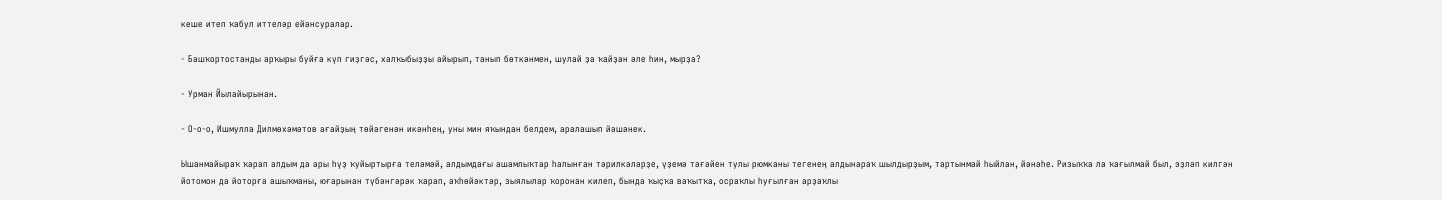кеше итеп ҡабул иттеләр ейәнсуралар.

- Башҡортостанды арҡыры буйға күп гиҙгәс, халҡыбыҙҙы айырып, танып бөткәнмен, шулай ҙа ҡайҙан әле һин, мырҙа?

- Урман Йылайырынан.

- О-о-о, Ишмулла Дилмөхәмәтов ағайҙың төйәгенән икәнһең, уны мин яҡындан белдем, аралашып йәшәнек.

Ышанмайыраҡ ҡарап алдым да ары һүҙ ҡуйыртырға теләмәй, алдымдағы ашамлыҡтар һалынған тәрилкәләрҙе, үҙемә тәғәйен тулы рюмканы тегенең алдынараҡ шылдырҙым, тартынмай һыйлан, йәнәһе. Ризыҡҡа ла ҡағылмай был, эҙләп килгән йотомон да йоторға ашыҡманы, юғарынан түбәнгәрәк ҡарап, аҡһөйәктәр, зыялылар ҡоронан килеп, бында ҡыҫҡа ваҡытҡа, осраҡлы һуғылған арҙаҡлы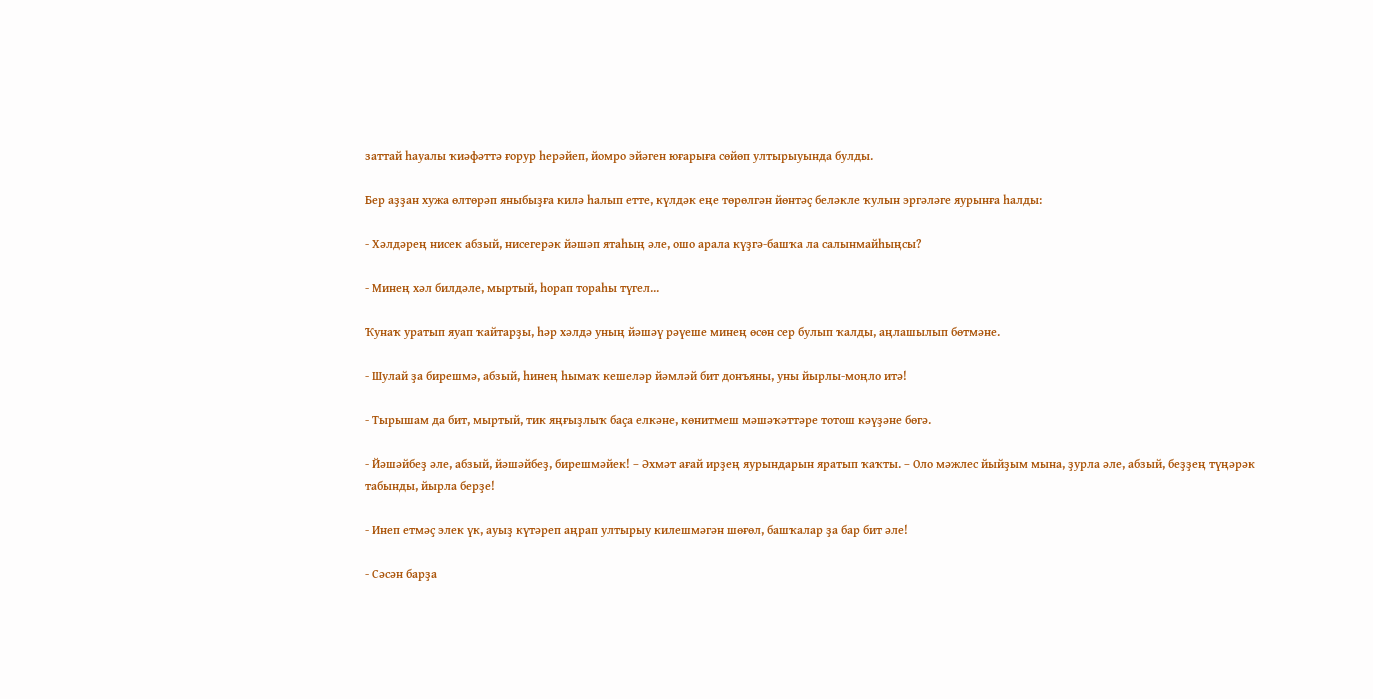заттай һауалы ҡиәфәттә ғорур һерәйеп, йомро эйәген юғарыға сөйөп ултырыуында булды.

Бер аҙҙан хужа өлтөрәп яныбыҙға килә һалып етте, күлдәк еңе төрөлгән йөнтәҫ беләкле ҡулын эргәләге яурынға һалды:

- Хәлдәрең нисек абзый, нисегерәк йәшәп ятаһың әле, ошо арала күҙгә-башҡа ла салынмайһыңсы?

- Минең хәл билдәле, мыртый, һорап тораһы түгел...

Ҡунаҡ уратып яуап ҡайтарҙы, һәр хәлдә уның йәшәү рәүеше минең өсөн сер булып ҡалды, аңлашылып бөтмәне.

- Шулай ҙа бирешмә, абзый, һинең һымаҡ кешеләр йәмләй бит донъяны, уны йырлы-моңло итә!

- Тырышам да бит, мыртый, тик яңғыҙлыҡ баҫа елкәне, көнитмеш мәшәҡәттәре тотош кәүҙәне бөгә.

- Йәшәйбеҙ әле, абзый, йәшәйбеҙ, бирешмәйек! – Әхмәт ағай ирҙең яурындарын яратып ҡаҡты. – Оло мәжлес йыйҙым мына, ҙурла әле, абзый, беҙҙең түңәрәк табынды, йырла берҙе!

- Инеп етмәҫ элек үк, ауыҙ күтәреп аңрап ултырыу килешмәгән шөғөл, башҡалар ҙа бар бит әле!

- Сәсән барҙа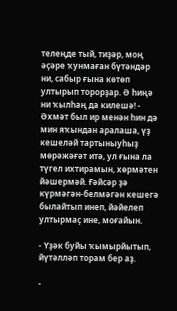телеңде тый, тиҙәр, моң әҫәре ҡунмаған бүтәндәр ни, сабыр ғына көтөп ултырып торорҙар. Ә һиңә ни ҡылһаң да килешә! - Әхмәт был ир менән һин дә мин яҡындан аралаша, үҙ кешеләй тартыныуһыҙ мөрәжәғәт итә, ул ғына ла түгел ихтирамын, хөрмәтен йәшермәй. Ғәйсәр ҙә күрмәгән-белмәгән кешегә былайтып инеп, йәйелеп ултырмаҫ ине, моғайын.

- Үҙәк буйы ҡымырйытып, йүтәлләп торам бер аҙ.

-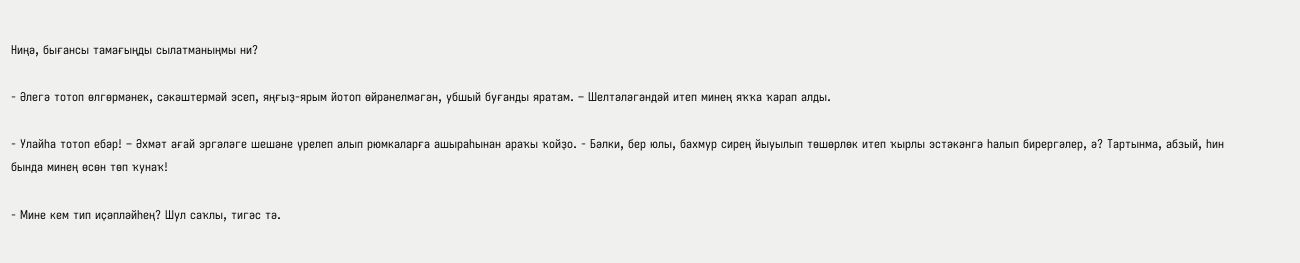Ниңә, бығансы тамағыңды сылатманыңмы ни?

- Әлегә тотоп өлгөрмәнек, сәкәштермәй эсеп, яңғыҙ-ярым йотоп өйрәнелмәгән, убшый буғанды яратам. – Шелтәләгәндәй итеп минең яҡҡа ҡарап алды.

- Улайһа тотоп ебәр! – Әхмәт ағай эргәләге шешәне үрелеп алып рюмкаларға ашыраһынан араҡы ҡойҙо. - Бәлки, бер юлы, бахмур сирең йыуылып төшөрлөк итеп ҡырлы эстәкәнгә һалып бирергәлер, ә? Тартынма, абзый, һин бында минең өсөн төп ҡунаҡ!

- Мине кем тип иҫәпләйһең? Шул саҡлы, тигәс тә.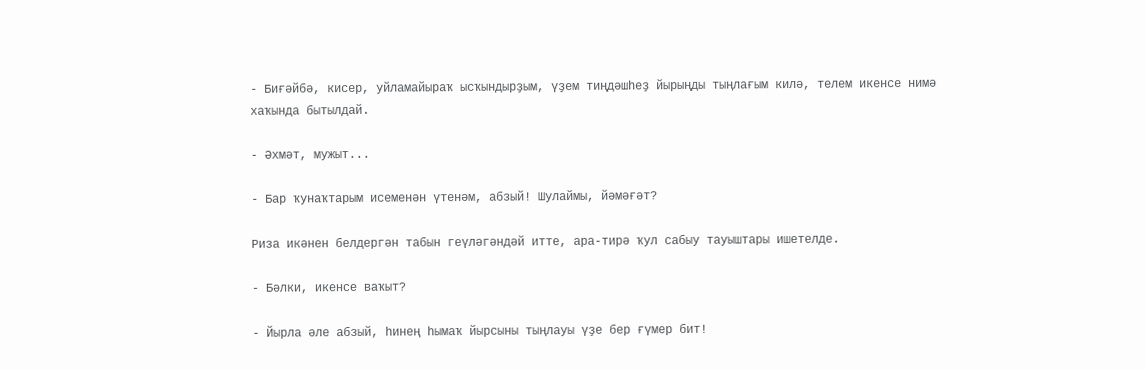- Биғәйбә, кисер, уйламайыраҡ ысҡындырҙым, үҙем тиңдәшһеҙ йырыңды тыңлағым килә, телем икенсе нимә хаҡында бытылдай.

- Әхмәт, мужыт...

- Бар ҡунаҡтарым исеменән үтенәм, абзый! Шулаймы, йәмәғәт?

Риза икәнен белдергән табын геүләгәндәй итте, ара-тирә ҡул сабыу тауыштары ишетелде.

- Бәлки, икенсе ваҡыт?

- Йырла әле абзый, һинең һымаҡ йырсыны тыңлауы үҙе бер ғүмер бит!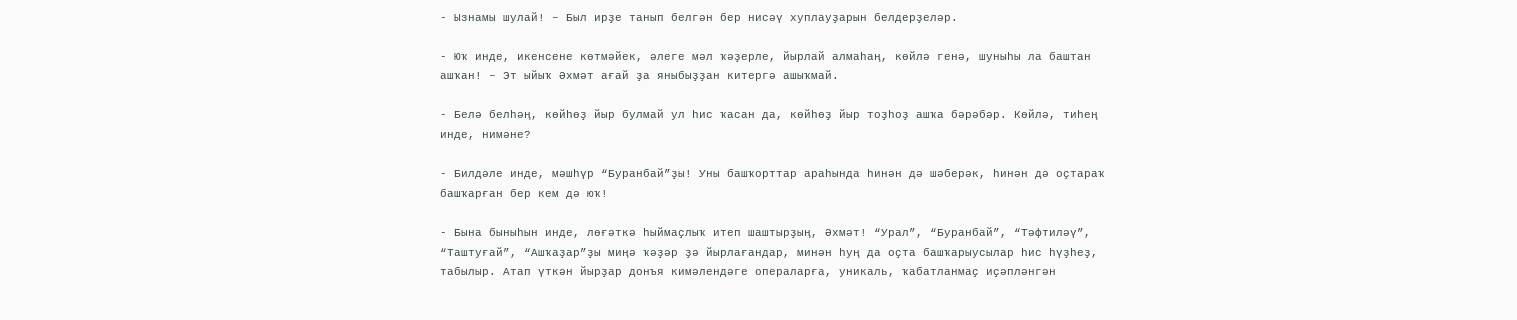- Ызнамы шулай! – Был ирҙе танып белгән бер нисәү хуплауҙарын белдерҙеләр.

- Юҡ инде, икенсене көтмәйек, әлеге мәл ҡәҙерле, йырлай алмаһаң, көйлә генә, шуныһы ла баштан ашҡан! – Эт ыйыҡ Әхмәт ағай ҙа яныбыҙҙан китергә ашыҡмай.

- Белә белһәң, көйһөҙ йыр булмай ул һис ҡасан да, көйһөҙ йыр тоҙһоҙ ашҡа бәрәбәр. Көйлә, тиһең инде, нимәне?

- Билдәле инде, мәшһүр “Буранбай”ҙы! Уны башҡорттар араһында һинән дә шәберәк, һинән дә оҫтараҡ башҡарған бер кем дә юҡ!

- Бына быныһын инде, лөғәткә һыймаҫлыҡ итеп шаштырҙың, Әхмәт! “Урал”, “Буранбай”, “Тәфтиләү”, “Таштуғай”, “Ашҡаҙар”ҙы миңә ҡәҙәр ҙә йырлағандар, минән һуң да оҫта башҡарыусылар һис һүҙһеҙ, табылыр. Атап үткән йырҙар донъя кимәлендәге операларға, уникаль, ҡабатланмаҫ иҫәпләнгән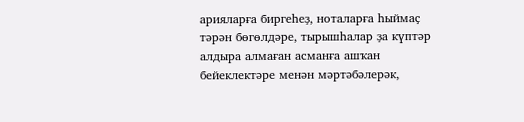арияларға биргеһеҙ, ноталарға һыймаҫ тәрән бөгөлдәре, тырышһалар ҙа күптәр алдыра алмаған асманға ашҡан бейеклектәре менән мәртәбәлерәк,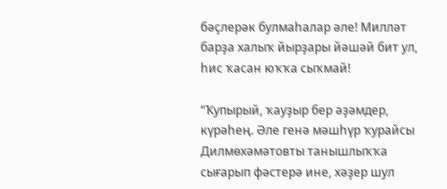бәҫлерәк булмаһалар әле! Милләт барҙа халыҡ йырҙары йәшәй бит ул, һис ҡасан юҡҡа сыҡмай!

“Ҡупырый, ҡауҙыр бер әҙәмдер, күрәһең. Әле генә мәшһүр ҡурайсы Дилмөхәмәтовты танышлыҡҡа сығарып фәстерә ине, хәҙер шул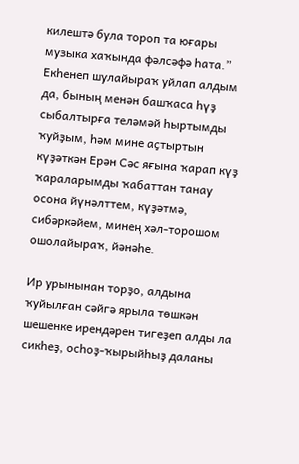килештә була тороп та юғары музыка хаҡында фәлсәфә һата.” Екһенеп шулайыраҡ уйлап алдым да, бының менән башҡаса һүҙ сыбалтырға теләмәй һыртымды ҡуйҙым, һәм мине аҫтыртын күҙәткән Ерән Сәс яғына ҡарап күҙ ҡараларымды ҡабаттан танау осона йүнәлттем, күҙәтмә, сибәркәйем, минең хәл-торошом ошолайыраҡ, йәнәһе.

Ир урынынан торҙо, алдына ҡуйылған сәйгә ярыла төшкән шешенке ирендәрен тигеҙеп алды ла сикһеҙ, осһоҙ-ҡырыйһыҙ даланы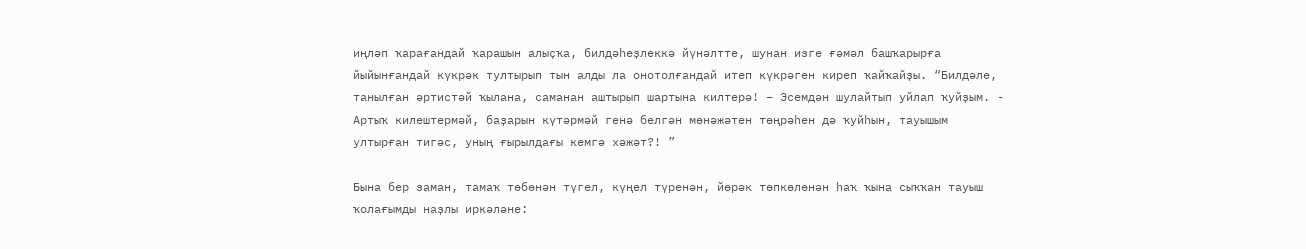иңләп ҡарағандай ҡарашын алыҫҡа, билдәһеҙлеккә йүнәлтте, шунан изге ғәмәл башҡарырға йыйынғандай күкрәк тултырып тын алды ла онотолғандай итеп күкрәген киреп ҡайҡайҙы. “Билдәле, танылған әртистәй ҡылана, саманан аштырып шартына килтерә! – Эсемдән шулайтып уйлап ҡуйҙым. - Артыҡ килештермәй, баҙарын күтәрмәй генә белгән мөнәжәтен төңрәһен дә ҡуйһын, тауышым ултырған тигәс, уның ғырылдағы кемгә хәжәт?! ”

Бына бер заман, тамаҡ төбөнән түгел, күңел түренән, йөрәк төпкөлөнән һаҡ ҡына сыҡҡан тауыш ҡолағымды наҙлы иркәләне: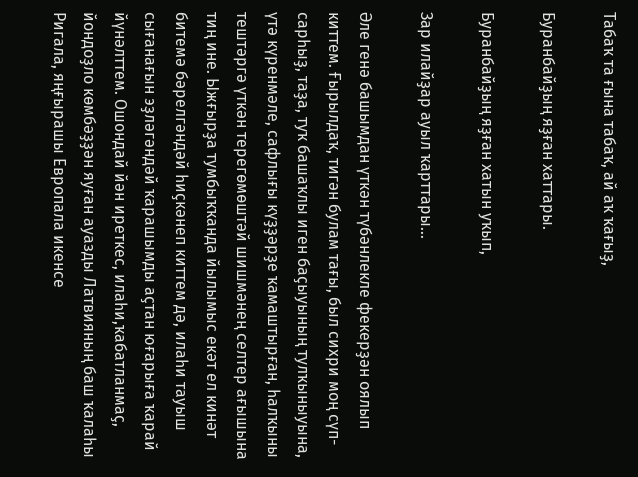Табаҡ та ғына табаҡ, ай аҡ ҡағыҙ,

Буранбайҙың яҙған хаттары.

Буранбайҙың яҙған хатын уҡып,

Зар илайҙар ауыл ҡарттары...

Әле генә башымдан үткән түбәнлекле фекерҙән оялып киттем. Ғырылдаҡ, тигән булам тағы, был сихри моң сүп-сарһыҙ, таҙа, туҡ башаҡлы иген баҫыуының тулҡыныуына, үтә күренмәле, сафлығы күҙҙәрҙе ҡамаштырған, һалҡыны тештәргә үткән терегөмөштәй шишмәнең селтер ағышына тиң ине. Ыжғырҙа тумбыҡҡанда йылымыс екәт ел кинәт битемә бәрелгәндәй һиҫкәнеп киттем дә, илаһи тауыш сығанағын эҙләгәндәй ҡарашымды аҫтан юғарыға ҡарай йүнәлттем. Ошондай йән иреткес, илаһи,ҡабатланмаҫ, йондоҙло көмбәҙҙән яуған ауазды Латвияның баш ҡалаһы Ригала, яңғырашы Европала икенсе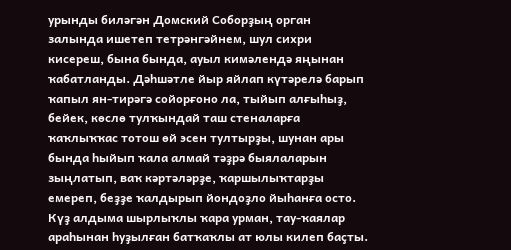урынды биләгән Домский Соборҙың орган залында ишетеп тетрәнгәйнем, шул сихри кисереш, бына бында, ауыл кимәлендә яңынан ҡабатланды. Дәһшәтле йыр яйлап күтәрелә барып ҡапыл ян-тирәгә сойорғоно ла, тыйып алғыһыҙ, бейек, көслө тулҡындай таш стеналарға ҡаҡлыҡҡас тотош өй эсен тултырҙы, шунан ары бында һыйып ҡала алмай тәҙрә быялаларын зыңлатып, ваҡ кәртәләрҙе, ҡаршылыҡтарҙы емереп, беҙҙе ҡалдырып йондоҙло йыһанға осто. Күҙ алдыма шырлыҡлы ҡара урман, тау-ҡаялар араһынан һуҙылған батҡаҡлы ат юлы килеп баҫты.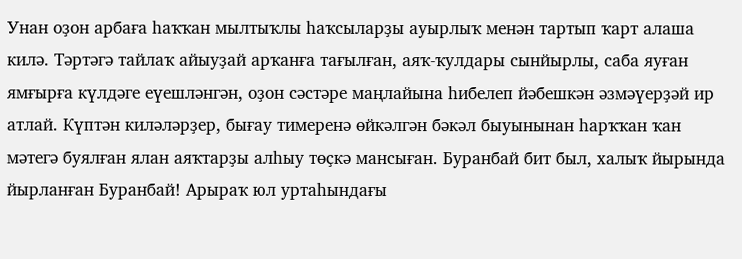Унан оҙон арбаға һаҡҡан мылтыҡлы һаҡсыларҙы ауырлыҡ менән тартып ҡарт алаша килә. Тәртәгә тайлаҡ айыуҙай арҡанға тағылған, аяҡ-ҡулдары сынйырлы, саба яуған ямғырға күлдәге еүешләнгән, оҙон сәстәре маңлайына һибелеп йәбешкән әзмәүерҙәй ир атлай. Күптән киләләрҙер, бығау тимеренә өйкәлгән бәкәл быуынынан һарҡҡан ҡан мәтегә буялған ялан аяҡтарҙы алһыу төҫкә мансыған. Буранбай бит был, халыҡ йырында йырланған Буранбай! Арыраҡ юл уртаһындағы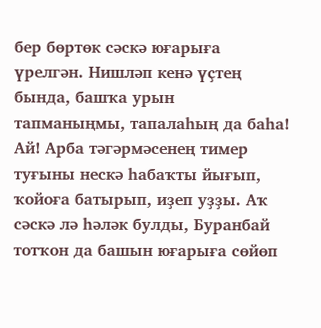бер бөртөк сәскә юғарыға үрелгән. Нишләп кенә үҫтең бында, башҡа урын тапманыңмы, тапалаһың да баһа! Ай! Арба тәгәрмәсенең тимер туғыны нескә һабаҡты йығып, ҡойоға батырып, иҙеп уҙҙы. Аҡ сәскә лә һәләк булды, Буранбай тотҡон да башын юғарыға сөйөп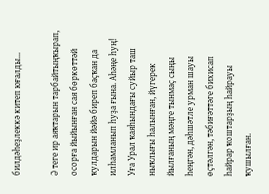билдәһеҙлеккә китеп юғалды...

Ә теге ир аяҡтарын тарбайтыңҡырап, осорға йыйынған сая бөркөттәй ҡулдарын йәйә биреп баҫҡан да илһамланып һуҙа ғына. Аһәңе һуң! Уға Урал ҡаяһындағы суйыр таш ныҡлығы һалынған, йүгерек йылғаның мәңге тынмаҫ сыңы һеңгән, дәһшәтле урман шауы өҫтәлгән, тәбиғәттәге бихисап һайрар ҡоштарҙың һайрауы ҡушылған.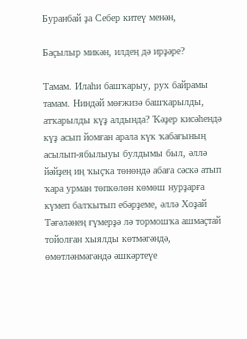Буранбай ҙа Себер китеү менән,

Баҫылыр микән, илдең дә ирҙәре?

Тамам. Илаһи башҡарыу, рух байрамы тамам. Ниндәй мөғжизә башҡарылды, атҡарылды күҙ алдында? Ҡәҙер кисәһендә күҙ асып йомған арала күк ҡабағының асылып-ябылыуы булдымы был, әллә йәйҙең иң ҡыҫҡа төнөндә абаға сәскә атып ҡара урман төпкөлөн көмөш нурҙарға күмеп балҡытып ебәрҙеме, әллә Хоҙай Тәғәләнең ғүмерҙә лә тормошҡа ашмаҫтай тойолған хыялды көтмәгәндә, өмөтләнмәгәндә әшкәртеүе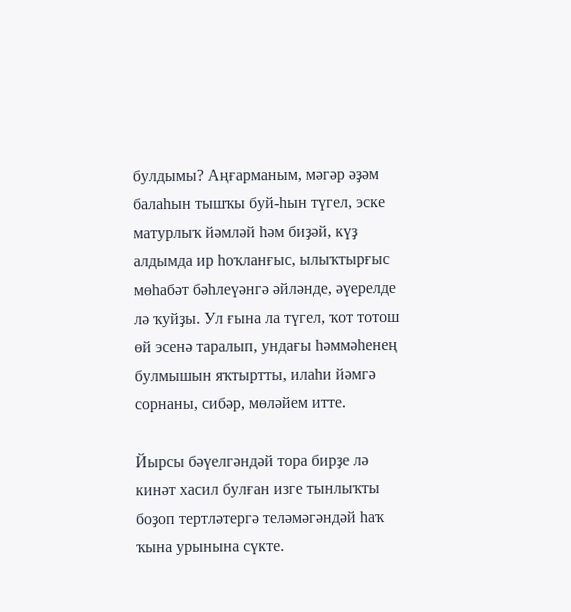булдымы? Аңғарманым, мәгәр әҙәм балаһын тышҡы буй-һын түгел, эске матурлыҡ йәмләй һәм биҙәй, күҙ алдымда ир һоҡланғыс, ылыҡтырғыс мөһабәт бәһлеүәнгә әйләнде, әүерелде лә ҡуйҙы. Ул ғына ла түгел, ҡот тотош өй эсенә таралып, ундағы һәммәһенең булмышын яҡтыртты, илаһи йәмгә сорнаны, сибәр, мөләйем итте.

Йырсы бәүелгәндәй тора бирҙе лә кинәт хасил булған изге тынлыҡты боҙоп тертләтергә теләмәгәндәй һаҡ ҡына урынына сүкте.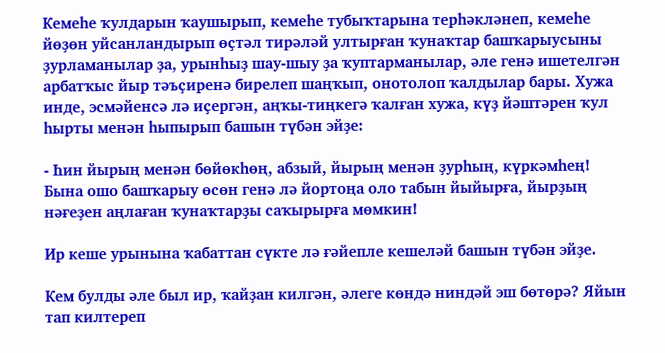Кемеһе ҡулдарын ҡаушырып, кемеһе тубыҡтарына терһәкләнеп, кемеһе йөҙөн уйсанландырып өҫтәл тирәләй ултырған ҡунаҡтар башҡарыусыны ҙурламанылар ҙа, урынһыҙ шау-шыу ҙа ҡуптарманылар, әле генә ишетелгән арбатҡыс йыр тәъҫиренә бирелеп шаңҡып, онотолоп ҡалдылар бары. Хужа инде, эсмәйенсә лә иҫергән, аңҡы-тиңкегә ҡалған хужа, күҙ йәштәрен ҡул һырты менән һыпырып башын түбән эйҙе:

- Һин йырың менән бөйөкһөң, абзый, йырың менән ҙурһың, күркәмһең! Бына ошо башҡарыу өсөн генә лә йортоңа оло табын йыйырға, йырҙың нәғеҙен аңлаған ҡунаҡтарҙы саҡырырға мөмкин!

Ир кеше урынына ҡабаттан сүкте лә ғәйепле кешеләй башын түбән эйҙе.

Кем булды әле был ир, ҡайҙан килгән, әлеге көндә ниндәй эш бөтөрә? Яйын тап килтереп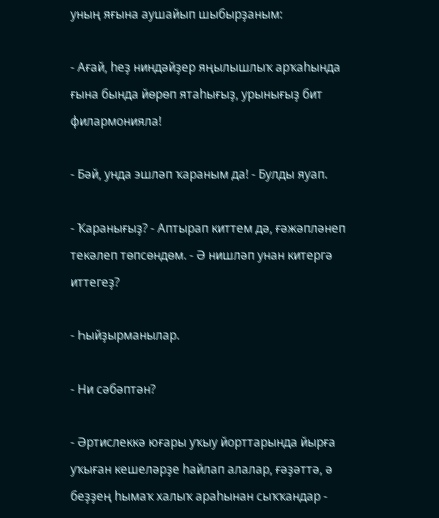уның яғына аушайып шыбырҙаным:

- Ағай, һеҙ ниндәйҙер яңылышлыҡ арҡаһында ғына бында йөрөп ятаһығыҙ, урынығыҙ бит филармонияла!

- Бәй, унда эшләп ҡараным да! - Булды яуап.

- Ҡаранығыҙ? - Аптырап киттем дә, ғәжәпләнеп текәлеп төпсөндөм. - Ә нишләп унан китергә иттегеҙ?

- Һыйҙырманылар.

- Ни сәбәптән?

- Әртислеккә юғары уҡыу йорттарында йырға уҡыған кешеләрҙе һайлап алалар, ғәҙәттә, ә беҙҙең һымаҡ халыҡ араһынан сыҡҡандар -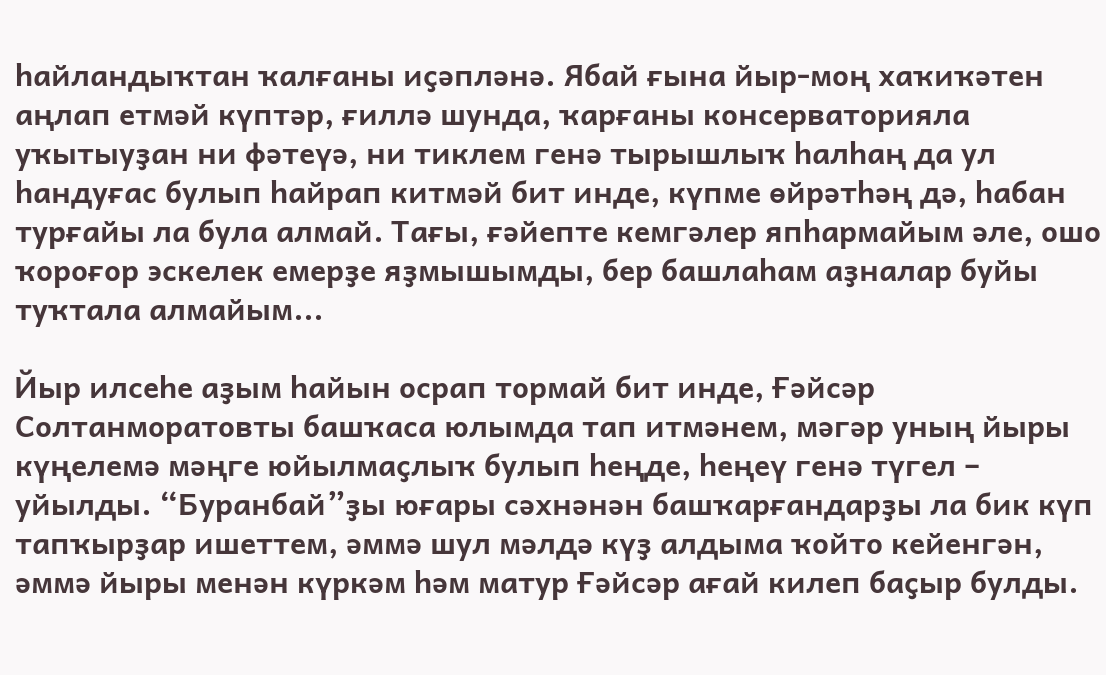һайландыҡтан ҡалғаны иҫәпләнә. Ябай ғына йыр-моң хаҡиҡәтен аңлап етмәй күптәр, ғиллә шунда, ҡарғаны консерваторияла уҡытыуҙан ни фәтеүә, ни тиклем генә тырышлыҡ һалһаң да ул һандуғас булып һайрап китмәй бит инде, күпме өйрәтһәң дә, һабан турғайы ла була алмай. Тағы, ғәйепте кемгәлер япһармайым әле, ошо ҡороғор эскелек емерҙе яҙмышымды, бер башлаһам аҙналар буйы туҡтала алмайым...

Йыр илсеһе аҙым һайын осрап тормай бит инде, Ғәйсәр Солтанморатовты башҡаса юлымда тап итмәнем, мәгәр уның йыры күңелемә мәңге юйылмаҫлыҡ булып һеңде, һеңеү генә түгел – уйылды. “Буранбай”ҙы юғары сәхнәнән башҡарғандарҙы ла бик күп тапҡырҙар ишеттем, әммә шул мәлдә күҙ алдыма ҡойто кейенгән, әммә йыры менән күркәм һәм матур Ғәйсәр ағай килеп баҫыр булды.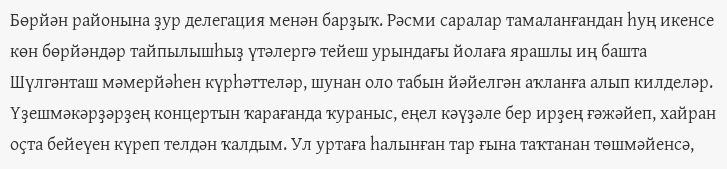Бөрйән районына ҙур делегация менән барҙыҡ. Рәсми саралар тамаланғандан һуң икенсе көн бөрйәндәр тайпылышһыҙ үтәлергә тейеш урындағы йолаға ярашлы иң башта Шүлгәнташ мәмерйәһен күрһәттеләр, шунан оло табын йәйелгән аҡланға алып килделәр. Үҙешмәкәрҙәрҙең концертын ҡарағанда ҡураныс, еңел кәүҙәле бер ирҙең ғәжәйеп, хайран оҫта бейеүен күреп телдән ҡалдым. Ул уртаға һалынған тар ғына таҡтанан төшмәйенсә,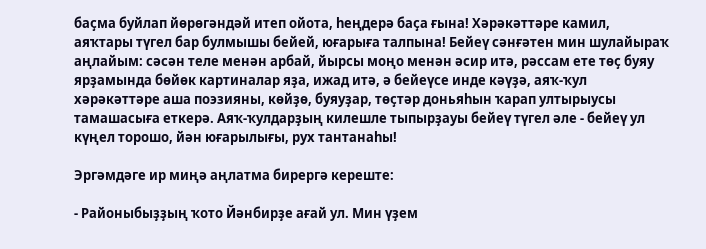баҫма буйлап йөрөгәндәй итеп ойота, һеңдерә баҫа ғына! Хәрәкәттәре камил, аяҡтары түгел бар булмышы бейей, юғарыға талпына! Бейеү сәнғәтен мин шулайыраҡ аңлайым: сәсән теле менән арбай, йырсы моңо менән әсир итә, рәссам ете төҫ буяу ярҙамында бөйөк картиналар яҙа, ижад итә, ә бейеүсе инде кәүҙә, аяҡ-ҡул хәрәкәттәре аша поэзияны, көйҙө, буяуҙар, төҫтәр доньяһын ҡарап ултырыусы тамашасыға еткерә. Аяҡ-ҡулдарҙың килешле тыпырҙауы бейеү түгел әле - бейеү ул күңел торошо, йән юғарылығы, рух тантанаһы!

Эргәмдәге ир миңә аңлатма бирергә кереште:

- Районыбыҙҙың ҡото Йәнбирҙе ағай ул. Мин үҙем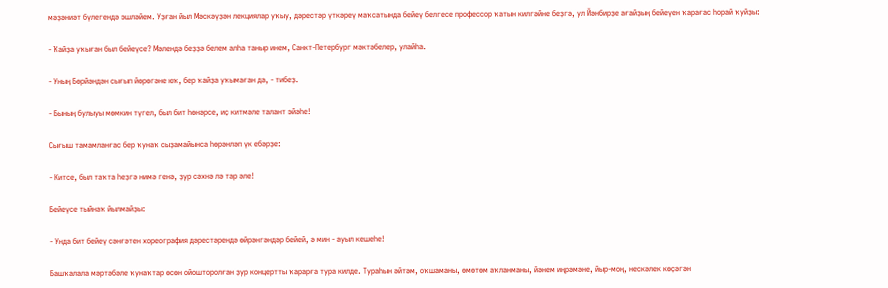мәҙәниәт бүлегендә эшләйем. Уҙған йыл Мәскәүҙән лекциялар уҡыу, дәрестәр үткәреү маҡсатында бейеү белгесе профессор ҡатын килгәйне беҙгә, ул Йәнбирҙе ағайҙың бейеүен ҡарағас һорай ҡуйҙы:

- Ҡайҙа уҡыған был бейеүсе? Мәлендә беҙҙә белем алһа таныр инем, Санкт-Петербург мәктәбелер, улайһа.

- Уның Бөрйәндән сығып йөрөгәне юҡ, бер ҡайҙа уҡымаған да, - тибеҙ.

- Бының булыуы мөмкин түгел, был бит һөнәрсе, иҫ китмәле талант эйәһе!

Сығыш тамамланғас бер ҡунаҡ сыҙамайынса һөрәнләп үк ебәрҙе:

- Китсе, был таҡта һеҙгә нимә генә, ҙур сәхнә лә тар әле!

Бейеүсе тыйнаҡ йылмайҙы:

- Унда бит бейеү сәнғәтен хореография дәрестәрендә өйрәнгәндәр бейей, ә мин - ауыл кешеһе!

Башҡалала мәртәбәле ҡунаҡтар өсөн ойошторолған ҙур концертты ҡарарға тура килде. Тураһын әйтәм, оҡшаманы, өмөтөм аҡланманы, йәнем иңрәмәне, йыр-моң, нескәлек көҫәгән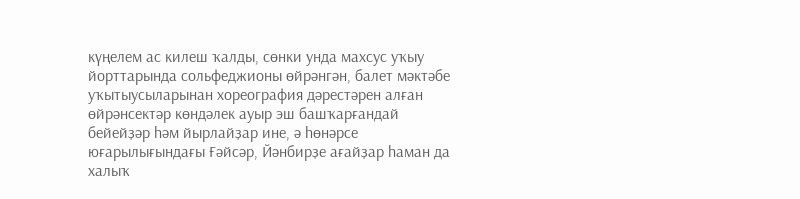күңелем ас килеш ҡалды, сөнки унда махсус уҡыу йорттарында сольфеджионы өйрәнгән, балет мәктәбе уҡытыусыларынан хореография дәрестәрен алған өйрәнсектәр көндәлек ауыр эш башҡарғандай бейейҙәр һәм йырлайҙар ине, ә һөнәрсе юғарылығындағы Ғәйсәр, Йәнбирҙе ағайҙар һаман да халыҡ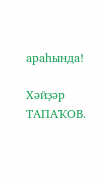араһында!

Хәйҙәр ТАПАҠОВ.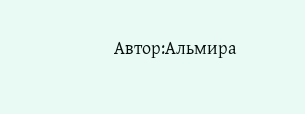Автор:Альмира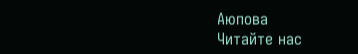Аюпова
Читайте нас